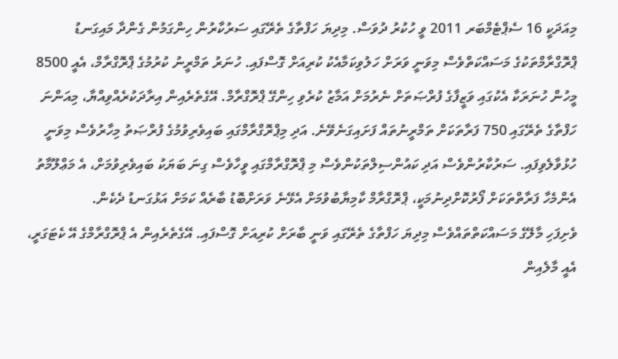މިއަދަކީ 16 ސެޕްޓެމްބަރ 2011 ވީ ހުކުރު ދުވަސް. މިދިޔަ ހަފްތާގެ ތެރޭގައި ސަރުކާރުން ހިންގަމުން ގެންދާ މައިގަނޑު ޕްރޮގްރާމްތަކުގެ މަސައްކަތްވެސް މިވަނީ ވަރަށް ހަލުވިކަމާއެކު ކުރިއަށް ގޮސްފައި. ހުނަރު ތަމްރީނު ކުރުމުގެ ޕްރޮގްރާމް، އެއީ 8500 މީހުން ހުނަރަކާ އެކުގައި ވަޒީފާގެ ފުރްޞަތަށް ނެރުމަށް އަމާޒު ކުރެވި ހިންގޭ ޕްރޮގްރާމް. އޭގެތެރެއިން އިރާދަކުރެއްވިއްޔާ، މިއަންނަ ހަފްތާގެ ތެރޭގައި 750 ފަރާތަކަށް ތަމްރީނުތައް ފަށައިގަނެވޭނެ. އަދި މިޕްރޮގްރާމްގައި ބައިވެރިވުމުގެ ފުރްޞަތު މިހާރުވެސް މިވަނީ ހުޅުވާލެވިފައި. ސަރުކާރުންވެސް އަދި ކައުންސިލްތަކުންވެސް މި ޕްރޮގްރާމްގައި ވީހާވެސް ގިނަ ބަޔަކު ބައިވެރިވުމަށް، އެ މަޢްލޫމާތު އެންމެހާ ފަރާތްތަކަށް ފޯރުކޮށްދިނުމަކީ، ޕްރޮގްރާމް ކާމިޔާބުވުމަށް އެޅޭނެ ވަރަށްބޮޑު ބާރެއް ކަމަށް އަޅުގަނޑު ދެކެން.
ވެށިފަހި މާލޭގެ މަސައްކަތްތައްވެސް މިދިޔަ ހަފްތާގެ ތެރޭގައި ވަނީ ބާރަށް ކުރިއަށް ގޮސްފައި. އޭގެތެރެއިން އެ ޕްރޮގްރާމްގެ އޭ ކެޓަގަރީ، އެއީ މާލެއިން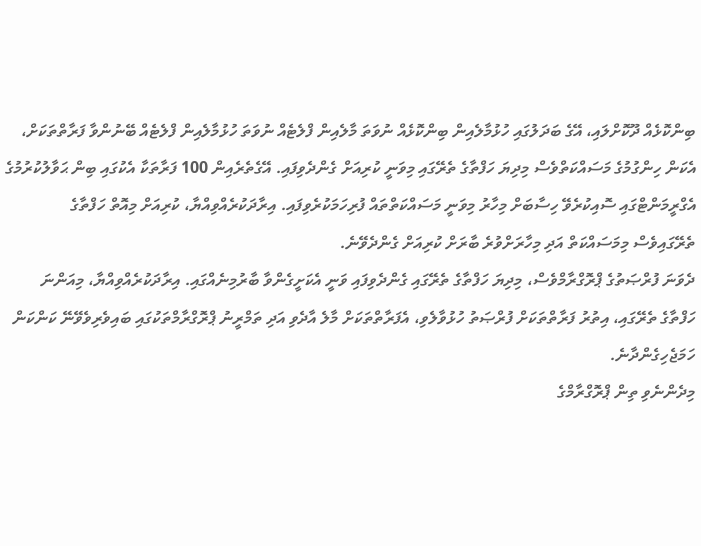ބިންކޮޅެއް ދޫކޮށްލައި، އޭގެ ބަދަލުގައި ހުޅުމާލެއިން ބިންކޮޅެއް ނުވަތަ މާލެއިން ފްލެޓެއް ނުވަތަ ހުޅުމާލެއިން ފްލެޓެއް ބޭނުންވާ ފަރާތްތަކަށް، އެކަން ހިންގުމުގެ މަސައްކަތްވެސް މިދިޔަ ހަފްތާގެ ތެރޭގައި މިވަނީ ކުރިއަށް ގެންދެވިފައި. އޭގެތެރެއިން 100 ފަރާތަކާ އެކުގައި ބިން ޙަވާލުކުރުމުގެ އެގްރީމަންޓްގައި ސޮއިކުރެވޭ ހިސާބަށް މިހާރު މިވަނީ މަސައްކަތްތައް ފުރިހަމަކުރެވިފައި. އިރާދަކުރެއްވިއްޔާ، ކުރިއަށް މިއޮތް ހަފްތާގެ ތެރޭގައިވެސް މިމަސައްކަތް އަދި މިހާރަށްވުރެ ބާރަށް ކުރިއަށް ގެންދެވޭނެ.
ދެވަނަ ފުރްޞަތުގެ ޕްރޮގްރާމްވެސް، މިދިޔަ ހަފްތާގެ ތެރޭގައި ގެންދެވިފައި ވަނީ އެކަށީގެންވާ ބާރުމިނެއްގައި. އިރާދަކުރެއްވިއްޔާ، މިއަންނަ ހަފްތާގެ ތެރޭގައި، އިތުރު ފަރާތްތަކަށް ފުރްޞަތު ހުޅުވާލެވި، އެފަރާތްތަކަށް މާލެ އާދެވި އަދި ތަމްރީނު ޕްރޮގްރާމްތަކުގައި ބައިވެރިވެވޭނޭ ކަންކަން ހަމަޖެހިގެންދާނެ.
މިދެންނެވި ތިން ޕްރޮގްރާމްގެ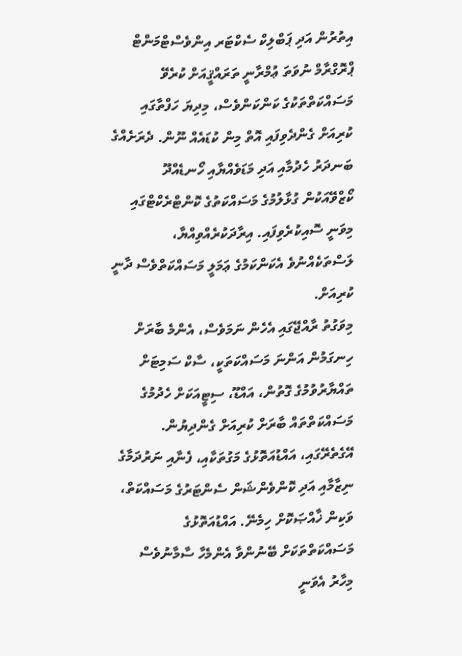އިތުރުން އަދި ޕަބްލިކް ސެކްޓަރ އިންވެސްޓްމަންޓް ޕްރޮގްރާމް ނުވަތަ ޢުމްރާނީ ތަރައްޤީއަށް ކުރެވޭ މަސައްކަތްތަކުގެ ކަންކަންވެސް، މިދިޔަ ހަފްތާގައި ކުރިއަށް ގެންދެވިފައި އޮތް މިން ކުޑައެއް ނޫން. ދެރަށެއްގެ ބަނދަރު ހެދުމާއި އަދި މަޑަވެއްޔާއި ހޯނޑެއްދޫ ކޯޒްވޭއަކުން ގުޅާލުމުގެ މަސައްކަތުގެ ކޮންޓްރެކްޓްގައި މިވަނީ ސޮއިކުރެވިފައި. އިރާދަކުރެއްވިއްޔާ، ލަސްތަކެއްނުވެ އެކަންކަމުގެ ޢަމަލީ މަސައްކަތްވެސް ދާނީ ކުރިއަށް.
މިވަގުތު ރާއްޖޭގައި އެހެން ނަމަވެސް، އެންމެ ބާރަށް ހިނގަމުން އަންނަ މަސައްކަތަކީ، ސާކް ސަމިޓަށް ތައްޔާރުވުމުގެ ގޮތުން، އައްޑޫ، ސިޓީއަކަށް ހެދުމުގެ މަސައްކަތްތައް ބާރަށް ކުރިއަށް ގެންދިޔުން. އޭގެތެރޭގައި، އައްޑުއަތޮޅުގެ މަގުތަކާއި، ފެނާއި ނަރުދަމާގެ ނިޒާމާއި އަދި ކޮންވެންޝަން ސެންޓަރުގެ މަސައްކަތް، ވަކިން ޚާއްޞަކޮށް ހިމެނޭ. އައްޑުއަތޮޅުގެ މަސައްކަތްތަކަށް ބޭނުންވާ އެންމެހާ ސާމާނުވެސް މިހާރު އެވަނީ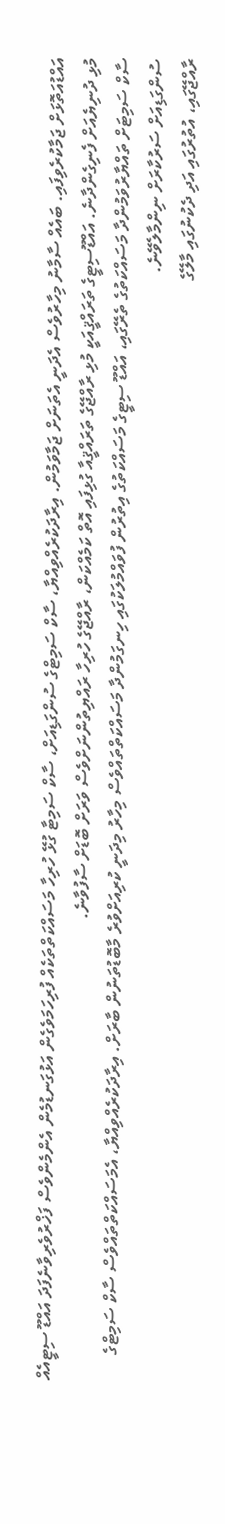އައްޑުއަތޮޅަށް ޖަމާކުރެވިފައި. ބައެއް ސާމާނު މިހާރުވެސް އެދަނީ އެތަނަށް ޖަމާވަމުން. އިރާދަކުރެއްވިއްޔާ، ސާކް ސަމިޓްގެ ސުންގަޑިއަށް، ސާކް ސަމިޓާ ގުޅޭ ހުރިހާ މަސައްކަތްތަކެއް ފުރިހަމަވެގެން އަޅުގަނޑުމެން އެންމެންވެސް ފަޚްރުވެރިވާނެފަދަ އައްޑޫ ސިޓީއެއް މުޅި ދުނިޔެއަށް ފެނިގެންދާނެ. އައްޑޫސިޓީގެ ތަރައްޤީއަކީ މުޅި ރާއްޖޭގެ ތަރައްޤީއާ ގުޅިފައި އޮތް ކަމެއްކަން، ރާއްޖޭގެ ހުރިހާ ރައްޔިތުންނަށްވެސް ވަރަށް ބޮޑަށް ސާފުވާނެ.
ސާކް ސަމިޓަށް ތައްޔާރުވަމުންދާ މަސައްކަތުގެ ތެރޭގައި، އައްޑޫ ސިޓީގެ މަސައްކަތުގެ އިތުރުން ފުވައްމުލަކުގައި ހިނގަމުންދާ މަސައްކަތްތައްވެސް މިހާރު މިދަނީ ކުރިއަށްވުރެ މާބޮޑުތަނުން ބާރަށް. އިރާދަކުރެއްވިއްޔާ، އެމަސައްކަތްތައްވެސް ސާކް ސަމިޓްގެ ސުންގަޑިއަށް ސަރުކާރަށް ނިންމާލެވޭނެ.
ރާއްޖޭގައި، އުތުރުގައި އަދި ދެކުނުގައި މާލޭގެ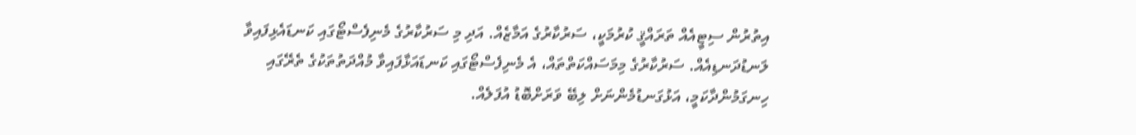އިތުރުން ސިޓީއެއް ތަރައްޤީ ކުރުމަކީ، ސަރުކާރުގެ އަމާޒެއް. އަދި މި ސަރުކާރުގެ މެނިފެސްޓޯގައި ކަނޑައެޅިފައިވާ ލަނޑުދަނޑިއެއް. ސަރުކާރުގެ މިމަސައްކަތްތައް، އެ މެނިފެސްޓޯގައި ކަނޑައަޅާފައިވާ މުއްދަތުތަކުގެ ތެރޭގައި ހިނގަމުންދާކަމީ، އަޅުގަނޑުމެންނަށް ލިބޭ ވަރަށްބޮޑު އުފަލެއް.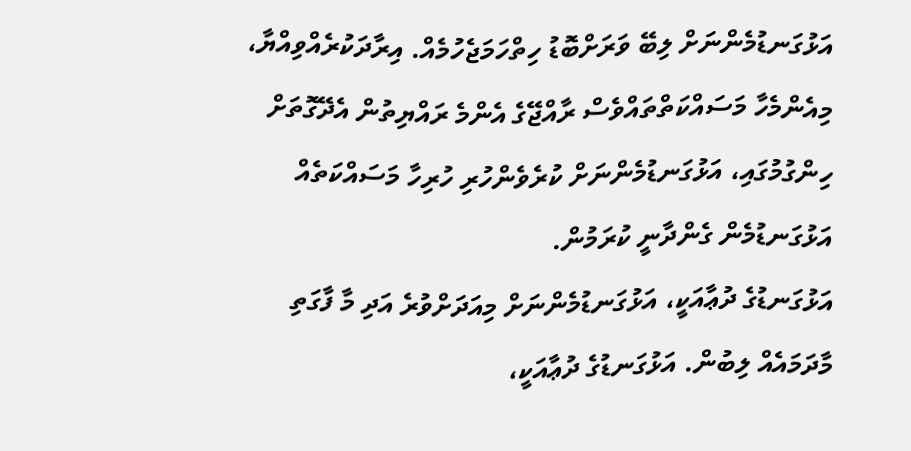އަޅުގަނޑުމެންނަށް ލިބޭ ވަރަށްބޮޑު ހިތްހަމަޖެހުމެއް. އިރާދަކުރެއްވިއްޔާ، މިއެންމެހާ މަސައްކަތްތައްވެސް ރާއްޖޭގެ އެންމެ ރައްޔިތުން އެދޭގޮތަށް ހިންގުމުގައި، އަޅުގަނޑުމެންނަށް ކުރެވެންހުރި ހުރިހާ މަސައްކަތެއް އަޅުގަނޑުމެން ގެންދާނީ ކުރަމުން.
އަޅުގަނޑުގެ ދުޢާއަކީ، އަޅުގަނޑުމެންނަށް މިއަދަށްވުރެ އަދި މާ ފާގަތި މާދަމައެއް ލިބުން. އަޅުގަނޑުގެ ދުޢާއަކީ،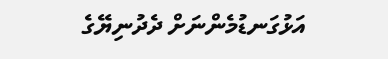އަޅުގަނޑުމެންނަށް ދެދުނިޔޭގެ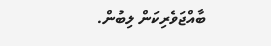ބާއްޖަވެރިކަން ލިބުން.